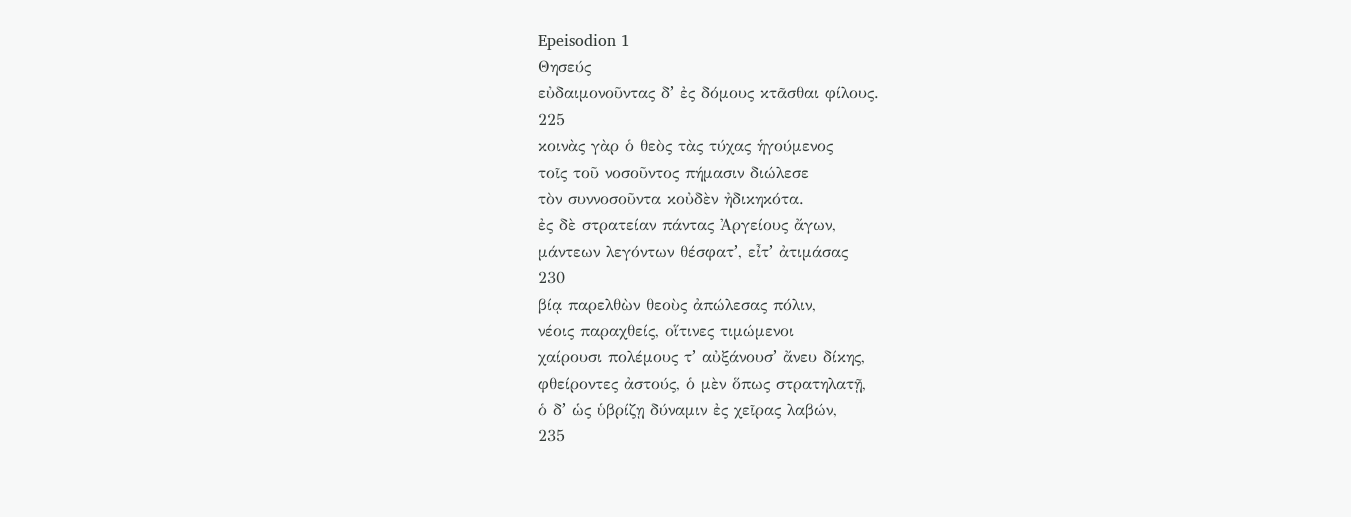Epeisodion 1
Θησεύς
εὐδαιμονοῦντας δʼ ἐς δόμους κτᾶσθαι φίλους.
225
κοινὰς γὰρ ὁ θεὸς τὰς τύχας ἡγούμενος
τοῖς τοῦ νοσοῦντος πήμασιν διώλεσε
τὸν συννοσοῦντα κοὐδὲν ἠδικηκότα.
ἐς δὲ στρατείαν πάντας Ἀργείους ἄγων,
μάντεων λεγόντων θέσφατʼ, εἶτʼ ἀτιμάσας
230
βίᾳ παρελθὼν θεοὺς ἀπώλεσας πόλιν,
νέοις παραχθείς, οἵτινες τιμώμενοι
χαίρουσι πολέμους τʼ αὐξάνουσʼ ἄνευ δίκης,
φθείροντες ἀστούς, ὁ μὲν ὅπως στρατηλατῇ,
ὁ δʼ ὡς ὑβρίζῃ δύναμιν ἐς χεῖρας λαβών,
235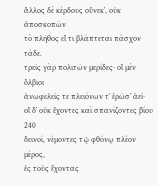ἄλλος δὲ κέρδους οὕνεκʼ, οὐκ ἀποσκοπῶν
τὸ πλῆθος εἴ τι βλάπτεται πάσχον τάδε.
τρεῖς γὰρ πολιτῶν μερίδες· οἳ μὲν ὄλβιοι
ἀνωφελεῖς τε πλειόνων τʼ ἐρῶσʼ ἀεί·
οἳ δʼ οὐκ ἔχοντες καὶ σπανίζοντες βίου
240
δεινοί, νέμοντες τῷ φθόνῳ πλέον μέρος,
ἐς τοὺς ἔχοντας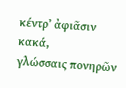κέντρʼ ἀφιᾶσιν κακά,
γλώσσαις πονηρῶν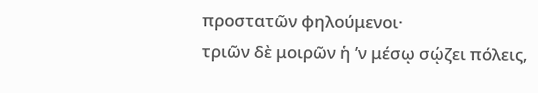προστατῶν φηλούμενοι·
τριῶν δὲ μοιρῶν ἡ ʼν μέσῳ σῴζει πόλεις,